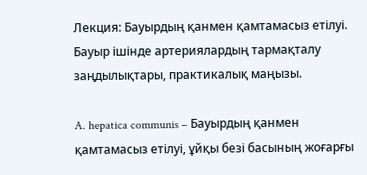Лекция: Бауырдың қанмен қамтамасыз етілуі. Бауыр ішінде артериялардың тармақталу заңдылықтары, практикалық маңызы.

A. hepatica communis – Бауырдың қанмен қамтамасыз етілуі, ұйқы безі басының жоғарғы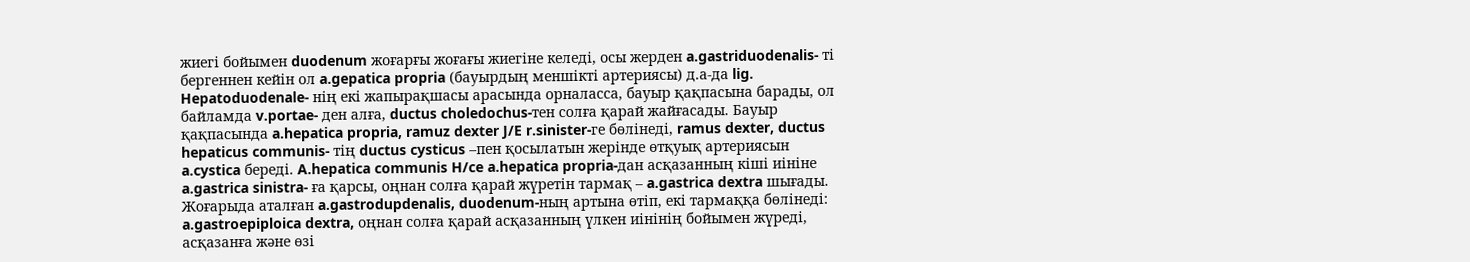жиегі бойымен duodenum жоғарғы жоғағы жиегіне келеді, осы жерден a.gastriduodenalis- ті бергеннен кейін ол a.gepatica propria (бауырдың меншікті артериясы) д.а-да lig. Hepatoduodenale- нің екі жапырақшасы арасында орналасса, бауыр қақпасына барады, ол байламда v.portae- ден алға, ductus choledochus-тен солға қарай жайғасады. Бауыр қақпасында a.hepatica propria, ramuz dexter J/E r.sinister-ге бөлінеді, ramus dexter, ductus hepaticus communis- тің ductus cysticus –пен қосылатын жерінде өтқуық артериясын a.cystica береді. A.hepatica communis H/ce a.hepatica propria-дан асқазанның кіші иініне a.gastrica sinistra- ға қарсы, оңнан солға қарай жүретін тармақ – a.gastrica dextra шығады. Жоғарыда аталған a.gastrodupdenalis, duodenum-ның артына өтіп, екі тармаққа бөлінеді: a.gastroepiploica dextra, оңнан солға қарай асқазанның үлкен иінінің бойымен жүреді, асқазанға және өзі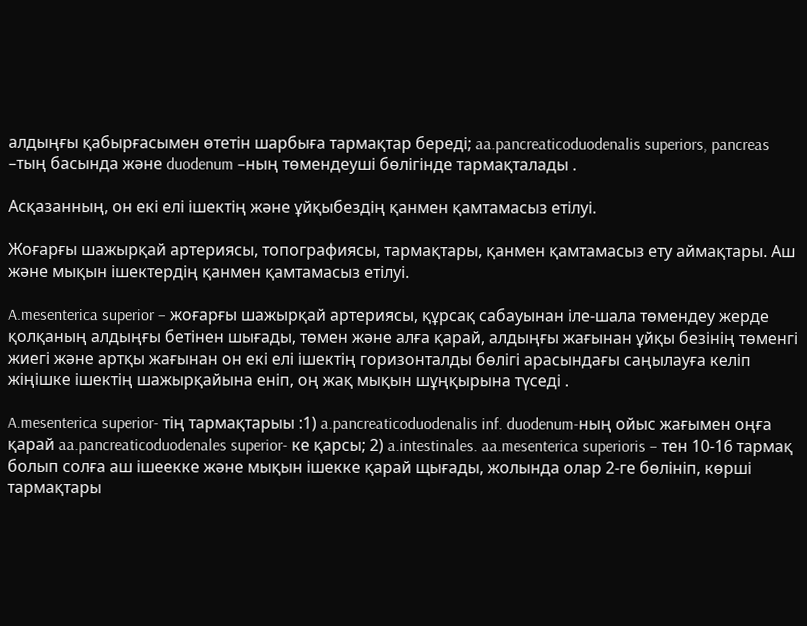алдыңғы қабырғасымен өтетін шарбыға тармақтар береді; aa.pancreaticoduodenalis superiors, pancreas –тың басында және duodenum –ның төмендеуші бөлігінде тармақталады .

Асқазанның, он екі елі ішектің және ұйқыбездің қанмен қамтамасыз етілуі.

Жоғарғы шажырқай артериясы, топографиясы, тармақтары, қанмен қамтамасыз ету аймақтары. Аш және мықын ішектердің қанмен қамтамасыз етілуі.

A.mesenterica superior – жоғарғы шажырқай артериясы, құрсақ сабауынан іле-шала төмендеу жерде қолқаның алдыңғы бетінен шығады, төмен және алға қарай, алдыңғы жағынан ұйқы безінің төменгі жиегі және артқы жағынан он екі елі ішектің горизонталды бөлігі арасындағы саңылауға келіп жіңішке ішектің шажырқайына еніп, оң жақ мықын шұңқырына түседі .

A.mesenterica superior- тің тармақтарыы :1) a.pancreaticoduodenalis inf. duodenum-ның ойыс жағымен оңға қарай aa.pancreaticoduodenales superior- ке қарсы; 2) a.intestinales. aa.mesenterica superioris – тен 10-16 тармақ болып солға аш ішеекке және мықын ішекке қарай щығады, жолында олар 2-ге бөлініп, көрші тармақтары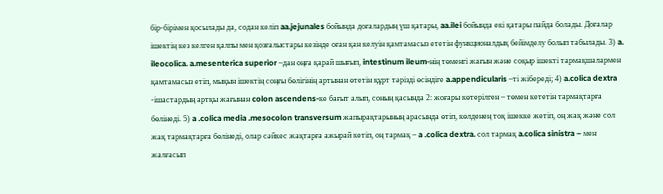бір-бірімен қосылады да, содан келіп aa.jejunales бойында доғалардың үш қатары, aa.ilei бойында екі қатары пайда болады. Доғалар ішектің кез келген қалпы мен қозғалыстары кезінде оған қан келуін қамтамасыз ететін функционалдық бейімделу болып табылады. 3) a. ileocolica. a.mesenterica superior –дан оңға қарай шығып, intestinum ileum-нің төменгі жағын және соқыр ішекті тармақшалармен қамтамасыз етіп, мықын ішектің соңғы бөлігінің артынан өтетін құрт тәрізді өсіндіге a.appendicularis –ті жібереді; 4) a.colica dextra -ішастардың артқы жағынан colon ascendens-ке бағыт алып, соның қасында 2: жоғары көтерілген – төмен кететін тармақтарға бөлінеді. 5) a .colica media .mesocolon transversum жапырақтарының арасында өтіп, көлденең тоқ ішекке жетіп, оң жақ және сол жақ тармақтарға бөлінеді, олар сәйкес жақтарға ажырай кетіп, оң тармақ – a .colica dextra. cол тармақ a.colica sinistra – мен жалғасып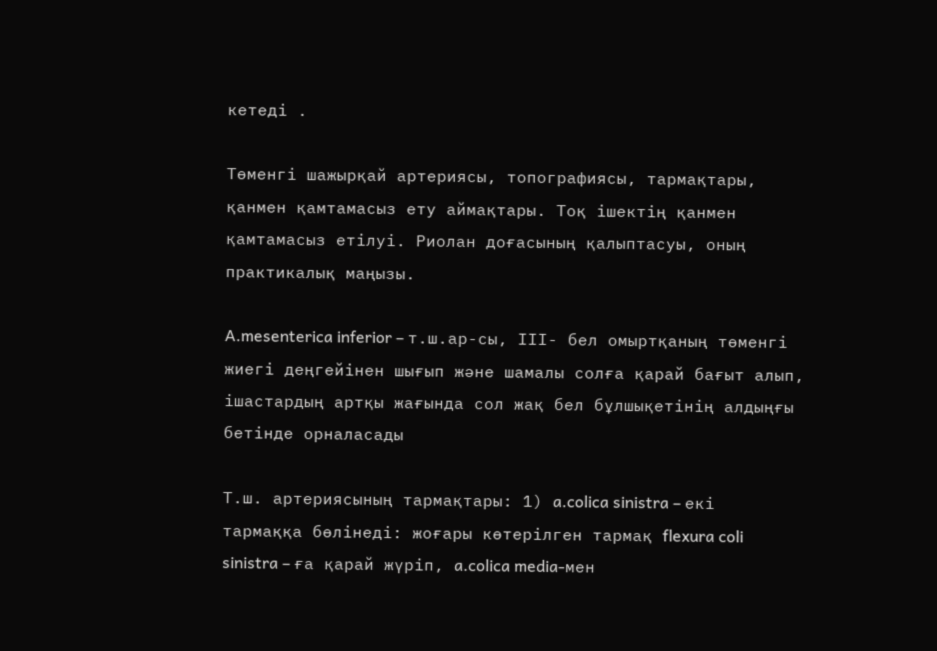кетеді .

Төменгі шажырқай артериясы, топографиясы, тармақтары, қанмен қамтамасыз ету аймақтары. Тоқ ішектің қанмен қамтамасыз етілуі. Риолан доғасының қалыптасуы, оның практикалық маңызы.

A.mesenterica inferior – т.ш.ар-сы, ІІІ- бел омыртқаның төменгі жиегі деңгейінен шығып және шамалы солға қарай бағыт алып, ішастардың артқы жағында сол жақ бел бұлшықетінің алдыңғы бетінде орналасады

Т.ш. артериясының тармақтары: 1) a.colica sinistra – екі тармаққа бөлінеді: жоғары көтерілген тармақ flexura coli sinistra – ға қарай жүріп, a.colica media-мен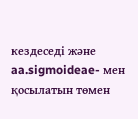кездеседі және aa.sigmoideae- мен қосылатын төмен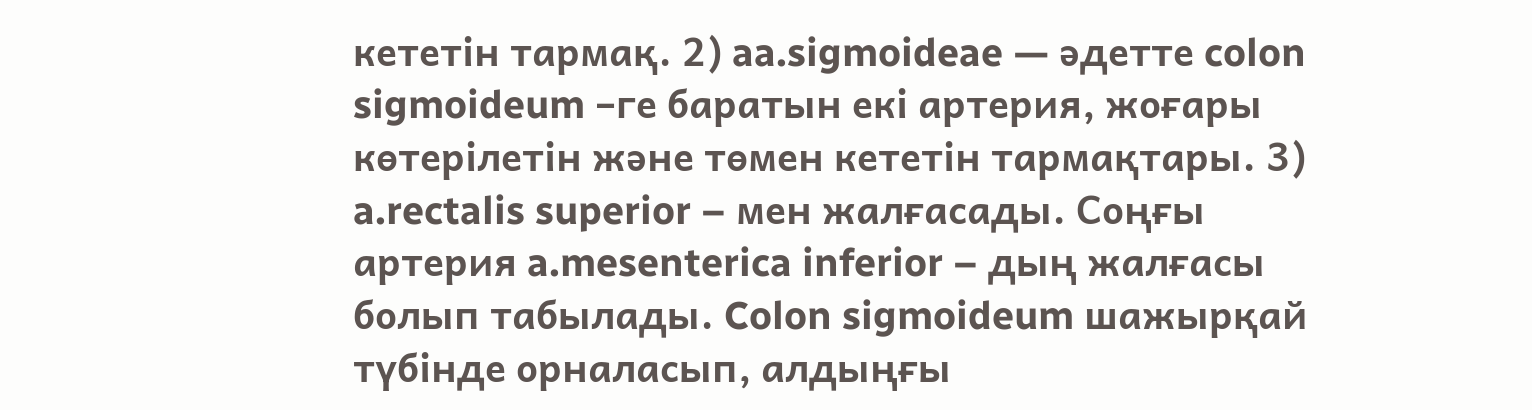кететін тармақ. 2) aa.sigmoideae — әдетте colon sigmoideum –ге баратын екі артерия, жоғары көтерілетін және төмен кететін тармақтары. 3) a.rectalis superior – мен жалғасады. Соңғы артерия a.mesenterica inferior – дың жалғасы болып табылады. Colon sigmoideum шажырқай түбінде орналасып, алдыңғы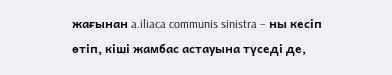жағынан a.iliaca communis sinistra – ны кесіп өтіп, кіші жамбас астауына түседі де,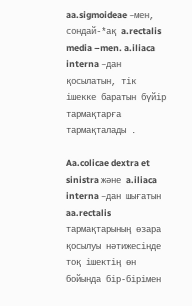aa.sigmoideae –мен, сондай-*ақ a.rectalis media –men. a.iliaca interna –дан қосылатын, тік ішекке баратын бүйір тармақтарға тармақталады .

Aa.colicae dextra et sinistra және a.iliaca interna –дан шығатын aa.rectalis тармақтарының өзара қосылуы нәтижесінде тоқ ішектің өн бойында бір-бірімен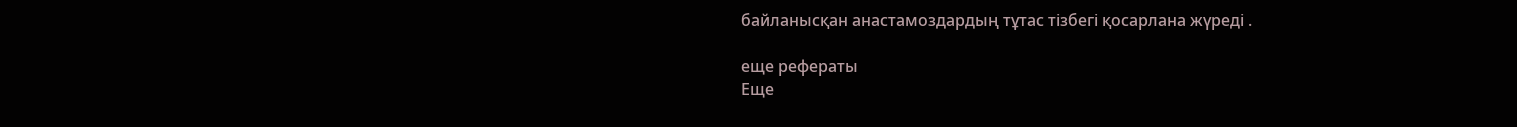байланысқан анастамоздардың тұтас тізбегі қосарлана жүреді .

еще рефераты
Еще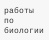работы по биологии